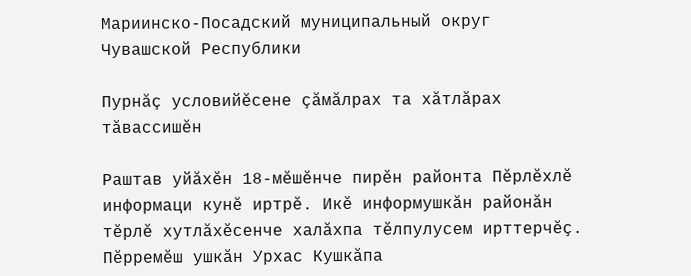Мариинско-Посадский муниципальный округ Чувашской Республики

Пурнăç условийĕсене çăмăлрах та хăтлăрах тăвассишĕн

Раштав уйăхĕн 18-мĕшĕнче пирĕн районта Пĕрлĕхлĕ информаци кунĕ иртрĕ. Икĕ информушкăн районăн тĕрлĕ хутлăхĕсенче халăхпа тĕлпулусем ирттерчĕç. Пĕрремĕш ушкăн Урхас Кушкăпа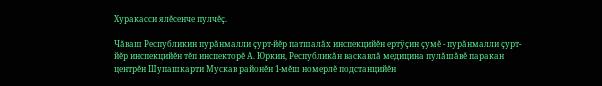Хуракасси ялĕсенче пулчĕç.

Чăваш Республикин пурăнмалли çурт-йĕр патшалăх инспекцийĕн ертÿçин çумĕ - пурăнмалли çурт-йĕр инспекцийĕн тĕп инспекторĕ А. Юркин, Республикăн васкавлă медицина пулăшăвĕ паракан центрĕн Шупашкарти Мускав районĕн 1-мĕш номерлĕ подстанцийĕн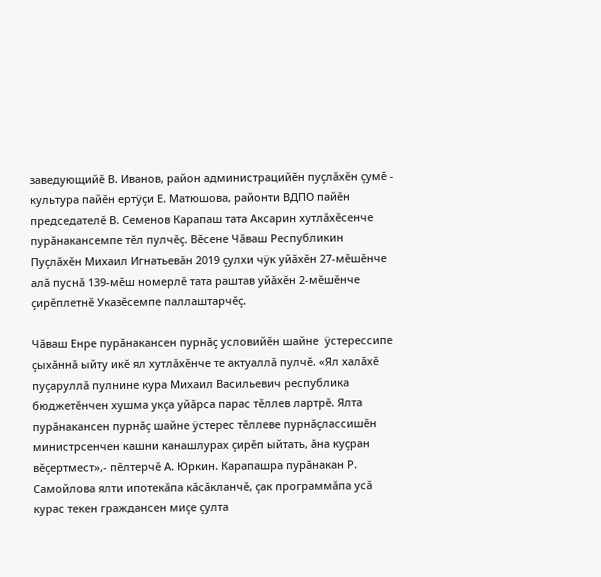заведующийĕ В. Иванов, район администрацийĕн пуçлăхĕн çумĕ - культура пайĕн ертÿçи Е. Матюшова, районти ВДПО пайĕн председателĕ В. Семенов Карапаш тата Аксарин хутлăхĕсенче пурăнакансемпе тĕл пулчĕç. Вĕсене Чăваш Республикин Пуçлăхĕн Михаил Игнатьевăн 2019 çулхи чÿк уйăхĕн 27-мĕшĕнче алă пуснă 139-мĕш номерлĕ тата раштав уйăхĕн 2-мĕшĕнче çирĕплетнĕ Указĕсемпе паллаштарчĕç.

Чăваш Енре пурăнакансен пурнăç условийĕн шайне  ÿстерессипе çыхăннă ыйту икĕ ял хутлăхĕнче те актуаллă пулчĕ. «Ял халăхĕ пуçаруллă пулнине кура Михаил Васильевич республика бюджетĕнчен хушма укçа уйăрса парас тĕллев лартрĕ. Ялта пурăнакансен пурнăç шайне ÿстерес тĕллеве пурнăçлассишĕн министрсенчен кашни канашлурах çирĕп ыйтать, ăна куçран вĕçертмест»,- пĕлтерчĕ А. Юркин. Карапашра пурăнакан Р. Самойлова ялти ипотекăпа кăсăкланчĕ, çак программăпа усă курас текен граждансен миçе çулта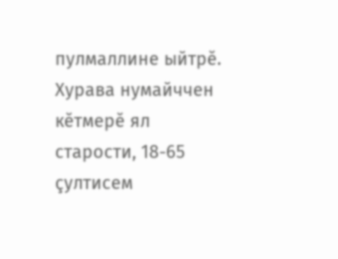пулмаллине ыйтрĕ. Хурава нумайччен кĕтмерĕ ял старости, 18-65 çултисем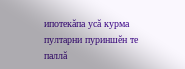ипотекăпа усă курма пултарни пуриншĕн те паллă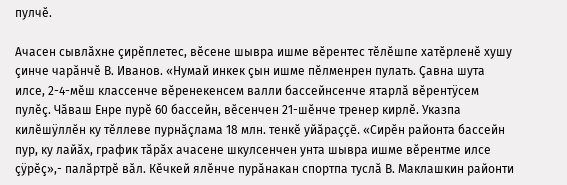пулчĕ.

Ачасен сывлăхне çирĕплетес, вĕсене шывра ишме вĕрентес тĕлĕшпе хатĕрленĕ хушу çинче чарăнчĕ В. Иванов. «Нумай инкек çын ишме пĕлменрен пулать. Çавна шута илсе, 2-4-мĕш классенче вĕренекенсем валли бассейнсенче ятарлă вĕрентÿсем пулĕç. Чăваш Енре пурĕ 60 бассейн, вĕсенчен 21-шĕнче тренер кирлĕ. Указпа килĕшÿллĕн ку тĕллеве пурнăçлама 18 млн. тенкĕ уйăраççĕ. «Сирĕн районта бассейн пур, ку лайăх, график тăрăх ачасене шкулсенчен унта шывра ишме вĕрентме илсе çÿрĕç»,- палăртрĕ вăл. Кĕчкей ялĕнче пурăнакан спортпа туслă В. Маклашкин районти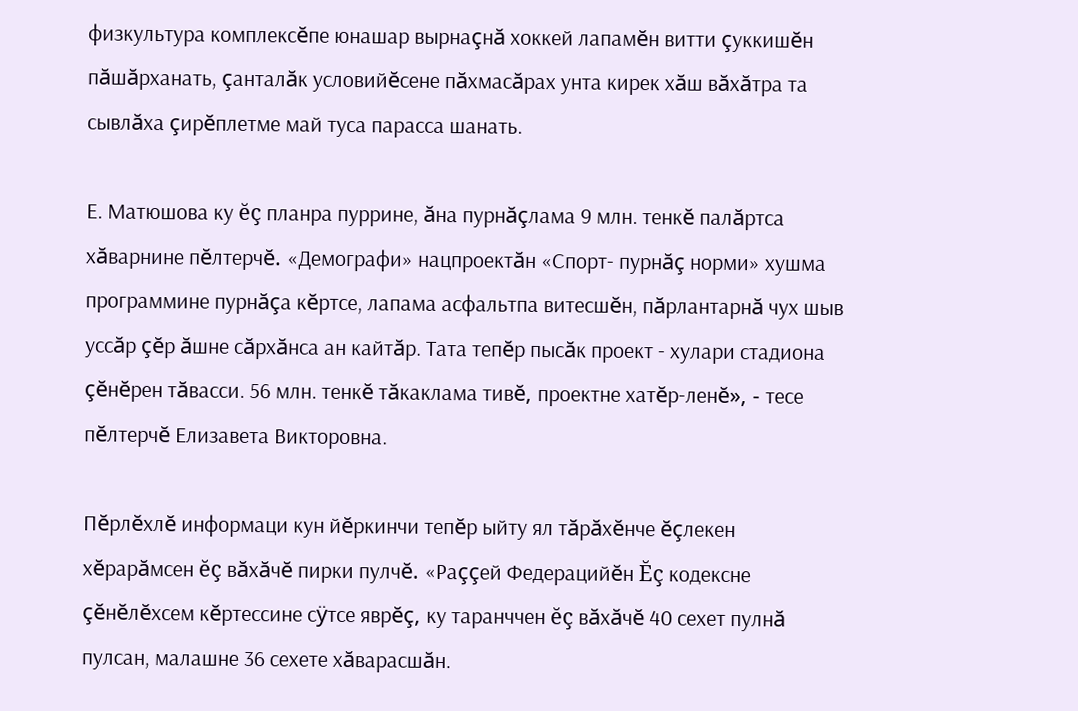физкультура комплексĕпе юнашар вырнаçнă хоккей лапамĕн витти çуккишĕн пăшăрханать, çанталăк условийĕсене пăхмасăрах унта кирек хăш вăхăтра та сывлăха çирĕплетме май туса парасса шанать.

Е. Матюшова ку ĕç планра пуррине, ăна пурнăçлама 9 млн. тенкĕ палăртса хăварнине пĕлтерчĕ. «Демографи» нацпроектăн «Спорт- пурнăç норми» хушма программине пурнăçа кĕртсе, лапама асфальтпа витесшĕн, пăрлантарнă чух шыв уссăр çĕр ăшне сăрхăнса ан кайтăр. Тата тепĕр пысăк проект - хулари стадиона çĕнĕрен тăвасси. 56 млн. тенкĕ тăкаклама тивĕ, проектне хатĕр-ленĕ», - тесе пĕлтерчĕ Елизавета Викторовна.

Пĕрлĕхлĕ информаци кун йĕркинчи тепĕр ыйту ял тăрăхĕнче ĕçлекен хĕрарăмсен ĕç вăхăчĕ пирки пулчĕ. «Раççей Федерацийĕн Ĕç кодексне çĕнĕлĕхсем кĕртессине сÿтсе яврĕç, ку таранччен ĕç вăхăчĕ 40 сехет пулнă пулсан, малашне 36 сехете хăварасшăн.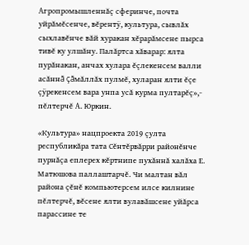Агропромышленнăç сферинче, почта уйрăмĕсенче, вĕрентÿ, культура, сывлăх сыхлавĕнче вăй хуракан хĕрарăмсене пырса тивĕ ку улшăну. Палăртса хăварар: ялта пурăнакан, анчах хулара ĕçлекенсем валли асăннă çăмăллăх пулмĕ, хуларан ялти ĕçе çÿрекенсем вара унпа усă курма пултарĕç»,- пĕлтерчĕ А. Юркин.

«Культура» нацпроекта 2019 çулта республикăра тата Сĕнтĕрвăрри районĕнче пурнăçа еплерех кĕртнипе пухăннă халăха Е. Матюшова паллаштарчĕ. Чи малтан вăл района çĕнĕ компьютерсем илсе килнине пĕлтерчĕ, вĕсене ялти вулавăшсене уйăрса парассине те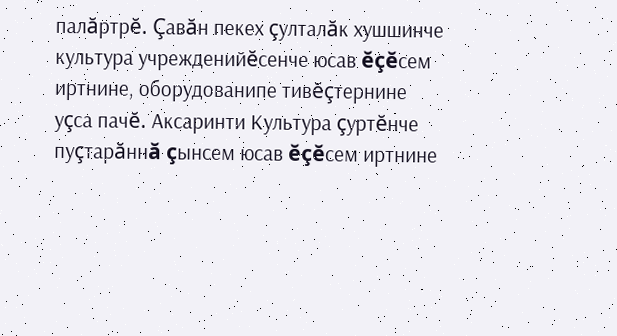палăртрĕ. Çавăн пекех çулталăк хушшинче культура учрежденийĕсенче юсав ĕçĕсем иртнине, оборудованипе тивĕçтернине уçса пачĕ. Аксаринти Культура çуртĕнче пуçтарăннă çынсем юсав ĕçĕсем иртнине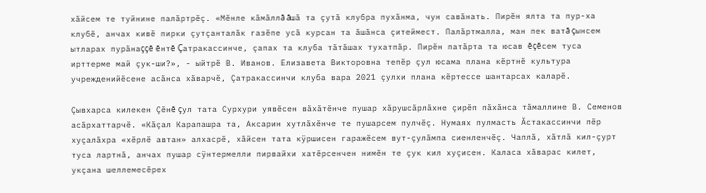хăйсем те туйнине палăртрĕç. «Мĕнле кăмăллă ăшă та çутă клубра пухăнма, чун савăнать. Пирĕн ялта та пур-ха клубĕ, анчах кивĕ пирки çутçанталăк газĕпе усă курсан та ăшăнса çитеймест. Палăртмалла, ман пек ватă çынсем ытларах пурăнаççĕ ĕнтĕ Çатракассинче, çапах та клуба тăтăшах тухатпăр. Пирĕн патăрта та юсав ĕçĕсем туса ирттерме май çук-ши?», - ыйтрĕ В. Иванов. Елизавета Викторовна тепĕр çул юсама плана кĕртнĕ культура учрежденийĕсене асăнса хăварчĕ, Çатракассинчи клуба вара 2021 çулхи плана кĕртессе шантарсах каларĕ.

Çывхарса килекен Çĕнĕ çул тата Сурхури уявĕсен вăхăтĕнче пушар хăрушсăрлăхне çирĕп пăхăнса тăмаллине В. Семенов асăрхаттарчĕ. «Кăçал Карапашра та, Аксарин хутлăхĕнче те пушарсем пулчĕç. Нумаях пулмасть Ăстакассинчи пĕр хуçалăхра «хĕрлĕ автан» алхасрĕ, хăйсен тата кÿршисен гаражĕсем вут-çулăмпа сиенленчĕç. Чаплă, хăтлă кил-çурт туса лартнă, анчах пушар сÿнтермелли пирвайхи хатĕрсенчен нимĕн те çук кил хуçисен. Каласа хăварас килет, укçана шеллемесĕрех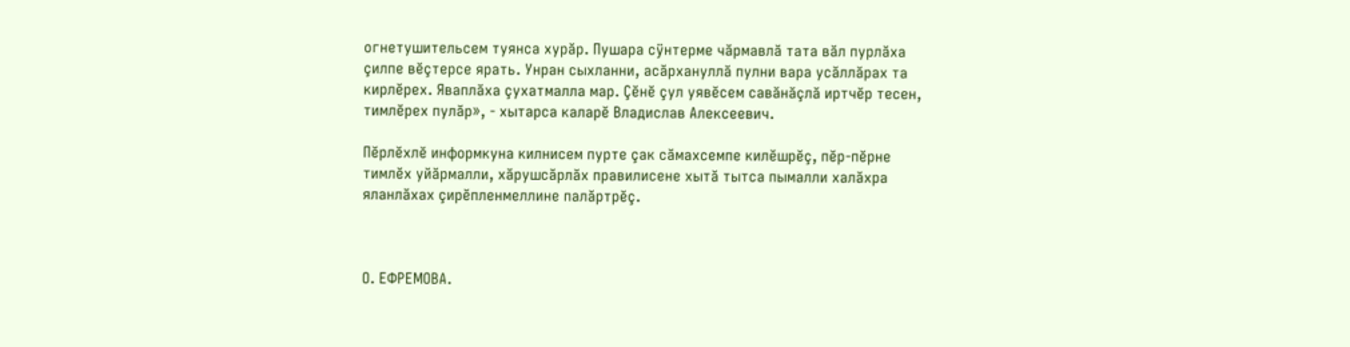огнетушительсем туянса хурăр. Пушара сÿнтерме чăрмавлă тата вăл пурлăха çилпе вĕçтерсе ярать. Унран сыхланни, асăрхануллă пулни вара усăллăрах та кирлĕрех. Яваплăха çухатмалла мар. Çĕнĕ çул уявĕсем савăнăçлă иртчĕр тесен, тимлĕрех пулăр», - хытарса каларĕ Владислав Алексеевич.

Пĕрлĕхлĕ информкуна килнисем пурте çак сăмахсемпе килĕшрĕç, пĕр-пĕрне тимлĕх уйăрмалли, хăрушсăрлăх правилисене хытă тытса пымалли халăхра яланлăхах çирĕпленмеллине палăртрĕç.



О. ЕФРЕМОВА.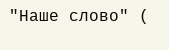"Наше слово" (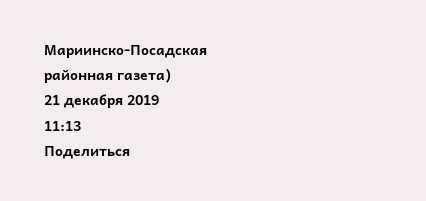Мариинско-Посадская районная газета)
21 декабря 2019
11:13
Поделиться